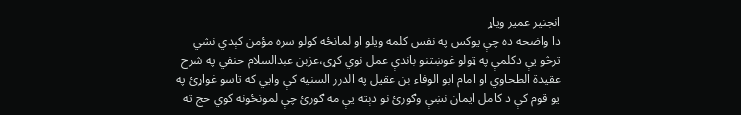انجنير عمير وياړ
دا واضحه ده چې يوکس په نفس کلمه ويلو او لمانځه كولو سره مؤمن کېدي نشي ترڅو يې دکلمې په ټولو غوښتنو باندې عمل نوي کړی،عزبن عبدالسلام حنفي په شرح عقيدة الطحاوي او امام ابو الوفاء بن عقيل په الدرر السنيه کې وايي که تاسو غواړئ په يو قوم کې د کامل ايمان نښې وګورئ نو دېته يې مه ګورئ چې لمونځونه کوي حج ته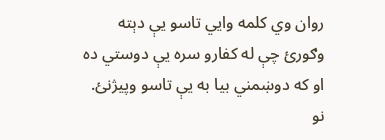روان وي کلمه وايي تاسو يې دېته وګورئ چې له کفارو سره يې دوستي ده او که دوښمني بيا به يې تاسو وپيژنئ.
نو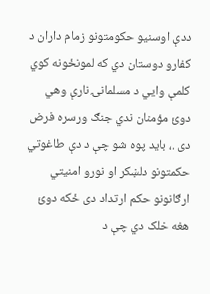ددې اوسنيو حکومتونو زمام داران د کفارو دوستان دي که لمونځونه کوي کلمې وايي د مسلمانۍ نارې وهي دوئ مؤمنان ندي جنګ ورسره فرض دی .، بايد پوه شو چې د دې طاغوتي حکمتونو دلښکر او نورو امنيتي ارګانونو حکم ارتداد دی ځکه دوئ هغه خلک دي چې د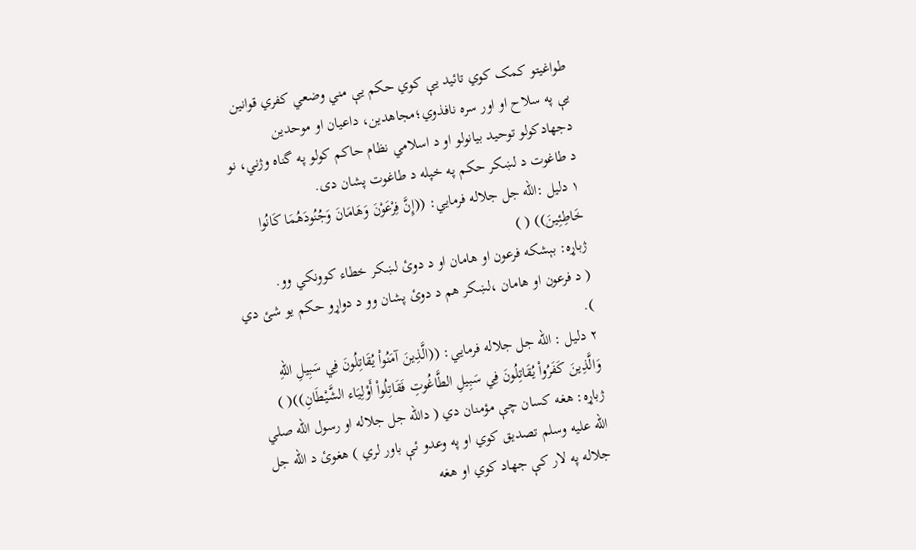طواغيتو کمک کوي تائيد يې کوي حکم يې مني وضعي کفري قوانين يې په سلاح او اور سره نافذوي؛مجاهدين، داعيان او موحدين دجهادکولو توحيد بيانولو او د اسلامي نظام حاکم کولو په گناه وژني، نو د طاغوت د لښکر حکم په خپله د طاغوت پشان دی.
۱ دليل :الله جل جلاله فرمايي: ((إِنَّ فِرْعَوْنَ وَهَامَانَ وَجُنُودَهُمَا كَانُوا خَاطِئِينَ)) ( )
ژباړه: بېشکه فرعون او هامان او د دوئ لښکر خطاء کوونکي وو.
( د فرعون او هامان ،لښکر هم د دوئ پشان وو د دواړو حکم يو شئ دي ).
۲ دليل : الله جل جلاله فرمايي: ((الَّذِينَ آمَنُواْ يُقَاتِلُونَ فِي سَبِيلِ اللّهِ وَالَّذِينَ كَفَرُواْ يُقَاتِلُونَ فِي سَبِيلِ الطَّاغُوتِ فَقَاتِلُواْ أَوْلِيَاء الشَّيْطَانِ))( )
ژباړه: هغه کسان چې مؤمنان دي ( دالله جل جلاله او رسول الله صلي الله عليه وسلم تصديق کوي او په وعدو ئې باور لري ) هغوئ د الله جل جلاله په لار کې جهاد کوي او هغه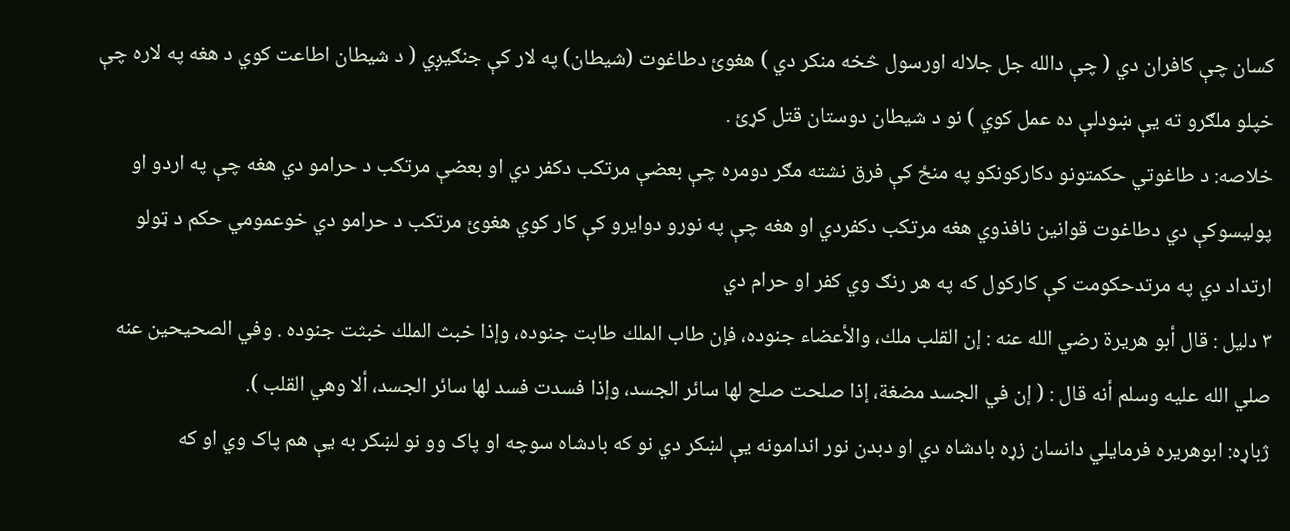کسان چې کافران دي ( چې دالله جل جلاله اورسول څخه منکر دي ) هغوئ دطاغوت (شيطان) په لار کې جنګيږي ( د شيطان اطاعت کوي د هغه په لاره چې خپلو ملګرو ته يې ښودلې ده عمل کوي ) نو د شيطان دوستان قتل کړئ .
خلاصه: د طاغوتي حکمتونو دکارکونکو په منځ کې فرق نشته مګر دومره چې بعضې مرتکب دکفر دي او بعضې مرتکب د حرامو دي هغه چې په اردو او پوليسوکې دي دطاغوت قوانين نافذوي هغه مرتکب دکفردي او هغه چې په نورو دوايرو کې کار کوي هغوئ مرتکب د حرامو دي خوعمومي حکم د ټولو ارتداد دي په مرتدحکومت کې کارکول که په هر رنګ وي کفر او حرام دي
۳ دليل : قال أبو هريرة رضي الله عنه : إن القلب ملك، والأعضاء جنوده، فإن طاب الملك طابت جنوده، وإذا خبث الملك خبثت جنوده . وفي الصحيحين عنه صلي الله عليه وسلم أنه قال : ( إن في الجسد مضغة، إذا صلحت صلح لها سائر الجسد، وإذا فسدت فسد لها سائر الجسد، ألا وهي القلب ).
ژباړه: ابوهريره فرمايلي دانسان زړه بادشاه دي او دبدن نور اندامونه يې لښکر دي نو که بادشاه سوچه او پاک وو نو لښکر به يې هم پاک وي او که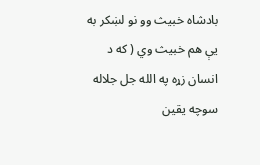بادشاه خبيث وو نو لښکر به يې هم خبيث وي ( که د انسان زړه په الله جل جلاله سوچه يقين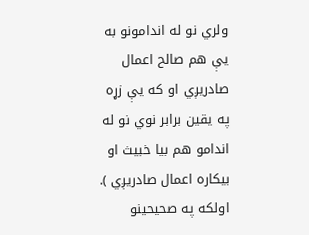ولري نو له اندامونو به يې هم صالح اعمال صادريږي او که يې زړه په يقين برابر نوي نو له اندامو هم بيا خبيث او بيکاره اعمال صادريږي ).
اولکه په صحيحينو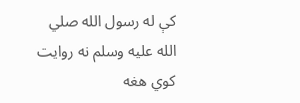کې له رسول الله صلي الله عليه وسلم نه روايت کوي هغه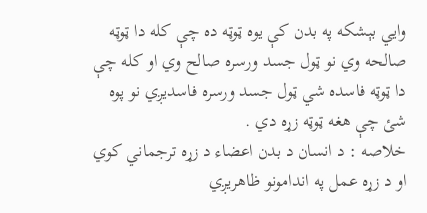وايي بېشکه په بدن کې يوه ټوټه ده چې کله دا ټوټه صالحه وي نو ټول جسد ورسره صالح وي او کله چې دا ټوټه فاسده شي ټول جسد ورسره فاسديږي نو پوه شئ چې هغه ټوټه زړه دي .
خلاصه : د انسان د بدن اعضاء د زړه ترجماني کوي او د زړه عمل په اندامونو ظاهريږي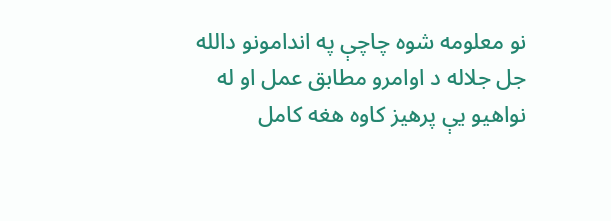نو معلومه شوه چاچې په اندامونو دالله جل جلاله د اوامرو مطابق عمل او له نواهيو يې پرهيز کاوه هغه کامل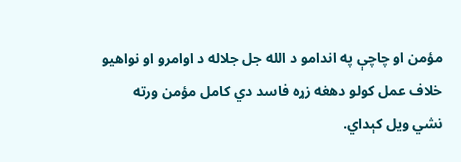مؤمن او چاچې په اندامو د الله جل جلاله د اوامرو او نواهيو خلاف عمل کولو دهغه زړه فاسد دي کامل مؤمن ورته نشي ويل کېداي.